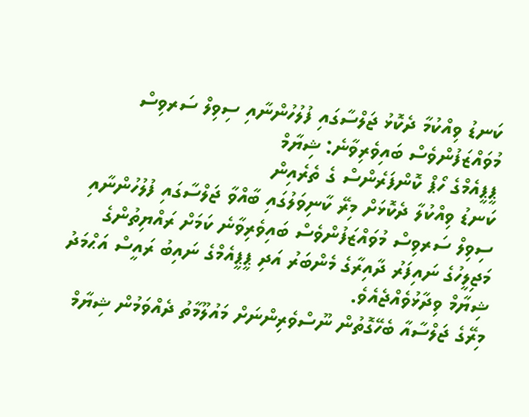ކަނޑު ވިއްކުމާ ދެކޮޅު ޖަލްސާގައި ފުލުހުންނާއި ސިވިލް ސަރވިސް މުވައްޒަފުންވެސް ބައިވެރިވާނެ: ޝިޔާމް
ޕީޕީއެމްގެ ހޯޕް ކޮންފަރެންސް ގެ ތެރެއިން
ކަނޑު ވިއްކުލާ ދެކޮޅަށް މިރޭ ކާނިވަލުގައި ބާއްވާ ޖަލްސާގައި ފުލުހުންނާއި ސިވިލް ސަރވިސް މުވައްޒަފުންވެސް ބައިވެރިވާނެ ކަމަށް ރައްޔިތުންގެ މަޖިލީހުގެ ނައިފަރު ދާއިރާގެ މެންބަރު އަދި ޕީޕީއެމްގެ ނައިބު ރައީސް އަޙްމަދު ޝިޔާމް ވިދާޅުވެއްޖެއެވެ.
މިރޭގެ ޖަލްސާއާ ބެހޭގޮތުން ނޫސްވެރިންނަށް މައުލޫމާތު ދެއްވަމުން ޝިޔާމް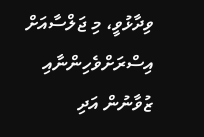ވިދާޅުވީ، މި ޖަލްސާއަށް އިސްރަށްވެހިންނާއި ޒުވާނުން އަދި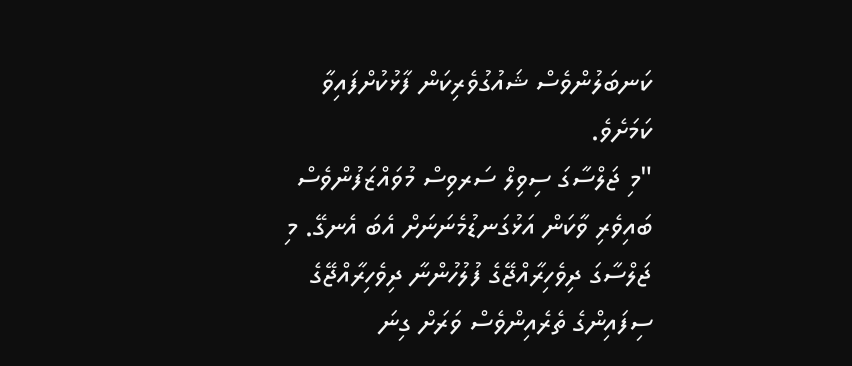ކަނބަލުންވެސް ޝައުގުވެރިކަން ފާޅުކުށްފައިވާ ކަމަށެވެ.
"މި ޖަލްސާގަ ސިވިލް ސަރވިސް މުވައްޒަފުންވެސް ބައިވެރި ވާކަން އަޅުގަނޑުމެނަނަށް އެބަ އެނގޭ. މި ޖަލްސާގަ ދިވެހިރާއްޖޭގެ ފުލުހުންނާ ދިވެހިރާއްޖޭގެ ސިފައިންގެ ތެރެއިންވެސް ވަރަށް ގިނަ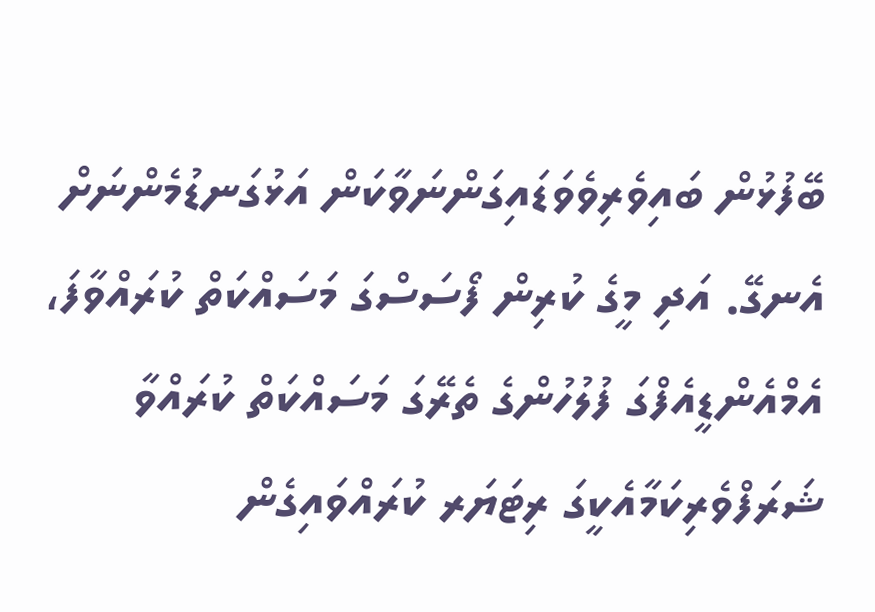ބޭފުޅުން ބައިވެރިވެވަޑައިގަންނަވާކަން އަޅުގަނޑުމެންނަށް އެނގޭ. އަދި މީގެ ކުރިން ފޯސަސްގަ މަސައްކަތް ކުރައްވާފަ، އެމްއެންޑީއެފްގަ ފުލުހުންގެ ތެރޭގަ މަސައްކަތް ކުރައްވާ ޝަރަފްވެރިކަމާއެކީގަ ރިޓަޔަރ ކުރައްވައިގެން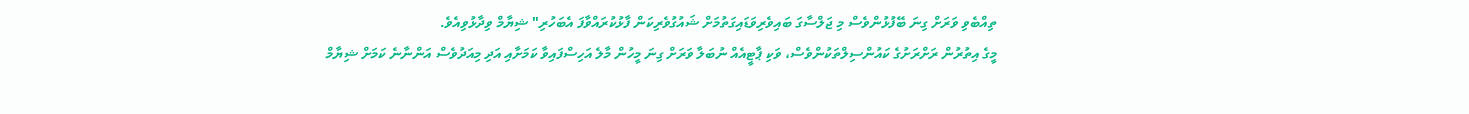ތިއްބެވި ވަރަށް ގިނަ ބޭފުޅުންވެސް މި ޖަލްސާގަ ބައިވެރިވަޑައިގަތުމަށް ޝައުގުވެރިކަން ފާޅުކުރައްވާފަ އެބަހުރި" ޝިޔާމް ވިދާޅުވިއެވެ.
މީގެ އިތުރުން ރަށްރަށުގެ ކައުންސިލްތަކުންވެސް، ވަކި ޕާޓީއެއް ނުބަލާ ވަރަށް ގިނަ މީހުން މާލެ އަހިސްފައިވާ ކަމަށާއި އަދި މިއަދުވެސް އަންނާނެ ކަމަށް ޝިޔާމް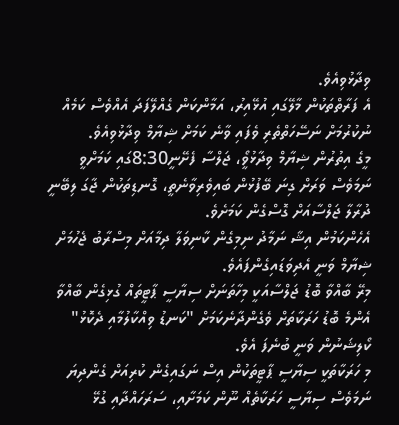ވިދާޅުވިއެވެ.
އެ ފަރާތްތަކުން މާލޭގައި އުޅޭއިރު، އަމާންކަން ގެއްލޭފަދަ އެއްވެސް ކަމެއް ނުކުރުމަށް ނަސޭހަތްތެރި ވެފައި ވާނެ ކަމަށް ޝިޔާމް ވިދާޅުވިއެވެ.
މީގެ އިތުރުން ޝިޔާމް ވިދާޅުވޯީ، ޖަލްސާ ފެށޭނީ8:30ގައި ކަމަށްވީ ނަމަވެސް ވަރަށް ގިނަ ބޭފުޅުން ބައިވެރިވާނެތީ، ގޮނޑިތަކުން ޖާގަ ލިބޭނީ ދުރާލާ ޖަލްސާއަށް ގޮސްގެން ކަމަށެވެ.
އެހެންކަމުން އިޝާ ނަމާދު ނިމިގެން ކާނިވަލާ ދިމާއަށް މިސްރާބު ޖެހުމަށް ޝިޔާމް ވަނީ އެދިވަޑައިގެންފައެވެ.
މިރޭ ބާއްވާ ބޮޑު ޖަލްސާއަކީ މިހާތަނަށް ސިޔާސީ ޕާޓީތައް ގުޅިގެން ބާއްވާ އެންމެ ބޮޑު ހަރަކާތަށް ވެގެންދާނެކަމަށް "ކަނޑު ވިއްކާލުމާއި ދެކޮޅު" ކޯލިޝަނުން ވަނީ ބުނެފަ އެވެ.
މި ހަރަކާތަކީ ސިޔާސީ ޕާޓީތަކުން އިސް ނަގައިގެން ކުރިއަށް ގެންދިޔަ ނަމަވެސް ސިޔާސީ ހަރަކާތެއް ނޫން ކަމަށާއި، ސަރަހައްދާއި ގުޅޭ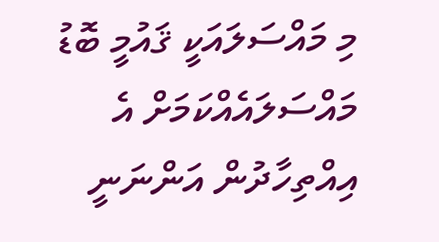މި މައްސަލައަކީ ޤައުމީ ބޮޑު މައްސަލައެއްކަމަށް އެ އިއްތިހާދުން އަންނަނީ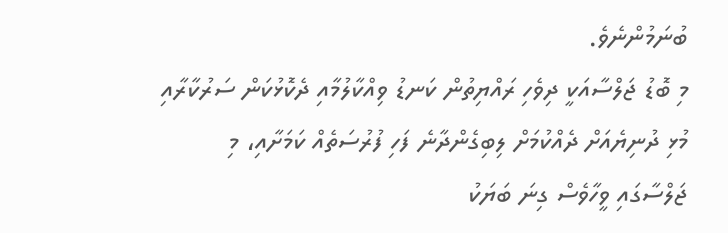ބުނަމުންނެވެ.
މި ބޮޑު ޖަލްސާއަކީ ދިވެހި ރައްޔިތުން ކަނޑު ވިއްކާލުމާއި ދެކޮޅުކަން ސަރުކާރާއި މުޅި ދުނިޔެއަށް ދެއްކުމަށް ލިބިގެންދާނެ ފަހި ފުރުސަތެއް ކަމަށާއި، މި ޖަލްސާގައި ވީހާވެސް ގިނަ ބަޔަކު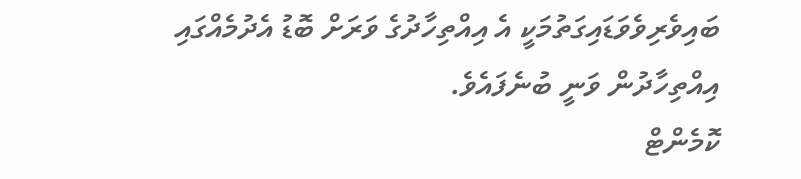ބައިވެރިވެވަޑައިގަތުމަކީ އެ އިއްތިހާދުގެ ވަރަށް ބޮޑު އެދުމެއްގައި އިއްތިހާދުން ވަނީ ބުނެފައެވެ.
ކޮމެންޓް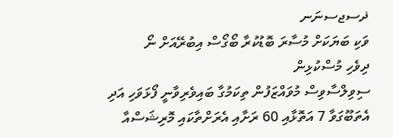ޛސޖސނަނ
ވަކި ބަޔަކަށް މުސާރަ ބޮޑުކުރާ ބޯގޯސް އިބުރޭއަށް ނޯ
ދިވެހި މުސްކުޅިން
ސިވިލްސާވިސް މުވައްޒަފުން ތިކަމުގާ ބައިވެރިވާނީ ފޯޅަވަހި އަދި އެތަބޫގަވާ 7 އަތޮޅާއި 60 ރަށާއި އެރަށްތާކައި މޮރިޝަސްއާ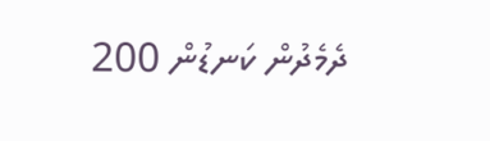ދެމެދުން ކަނޑުން 200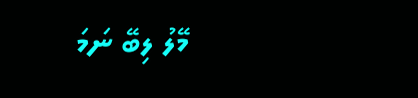މޭލު ލިބޭ ނަމަ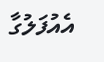އެއުފަލުގާ